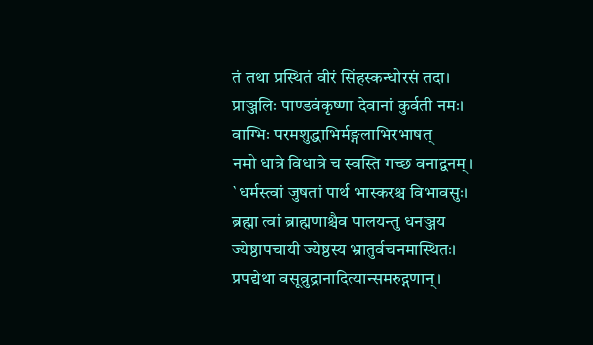तं तथा प्रस्थितं वीरं सिंहस्कन्धोरसं तदा। प्राञ्जलिः पाण्डवंकृष्णा देवानां कुर्वती नमः। वाग्भिः परमशुद्धाभिर्मङ्गलाभिरभाषत्
नमो धात्रे विधात्रे च स्वस्ति गच्छ वनाद्वनम्। `धर्मस्त्वां जुषतां पार्थ भास्करश्च विभावसुः। ब्रह्मा त्वां ब्राह्मणाश्चैव पालयन्तु धनञ्जय
ज्येष्ठापचायी ज्येष्ठस्य भ्रातुर्वचनमास्थितः। प्रपद्येथा वसूव्रुद्रानादित्यान्समरुद्गणान्।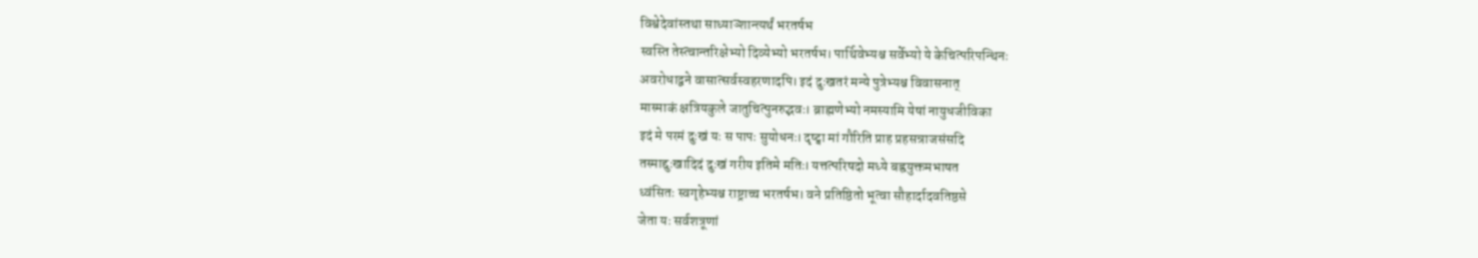विश्वेदेवांस्तथा साध्याञ्शान्त्यर्थं भरतर्षभ
स्वस्ति तेस्त्वान्तरिक्षेभ्यो दिव्येभ्यो भरतर्षभ। पार्थिवेभ्यश्च सर्वेभ्यो ये केचित्परिपन्थिनः
अवरोधाद्वने वासात्सर्वस्वहरणादपि। इदं दुःखतरं मन्ये पुत्रेभ्यश्च विवासनात्
मास्माकं क्षत्रियकुले जातुचित्पुनरुद्भवः। ब्राह्मणेभ्यो नमस्यामि येषां नायुधजीविका
इदं मे परमं दुःखं यः स पापः सुयोधनः। दृष्ट्वा मां गौरिति प्राह प्रहसन्राजसंसदि
तस्माद्दुःखादिदं दुःखं गरीय इतिमे मतिः। यत्तत्परिषदो मध्ये बह्वयुक्तमभाषत
ध्वंसितः स्वगृहेभ्यश्च राष्ट्राच्च भरतर्षभ। वने प्रतिष्ठितो भूत्वा सौहार्दादवतिष्ठसे
जेता यः सर्वशत्रूणां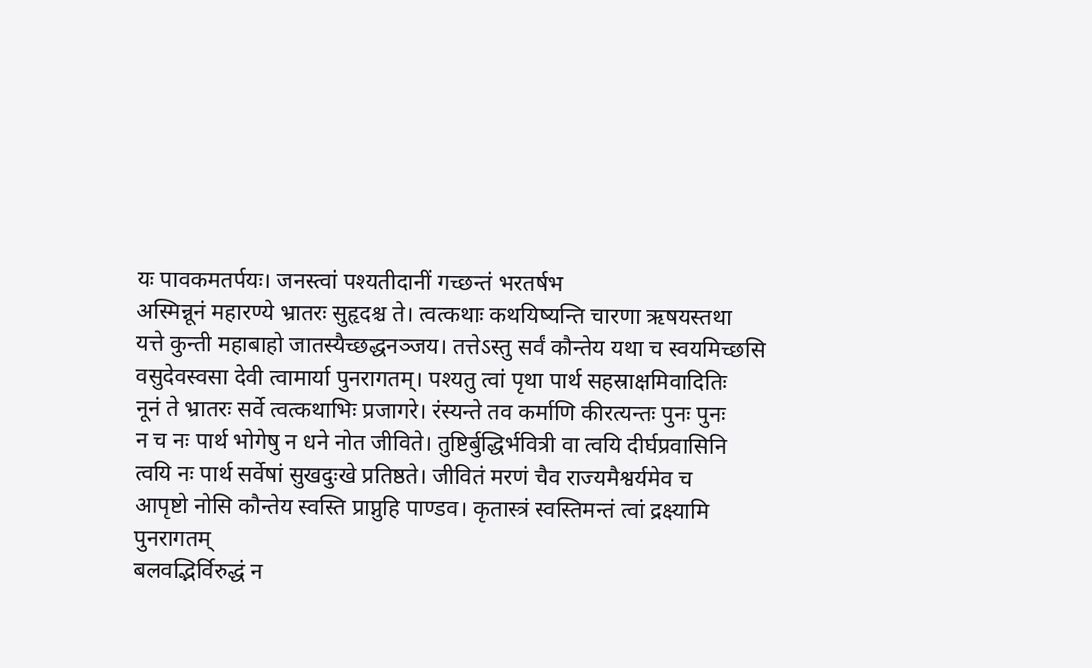यः पावकमतर्पयः। जनस्त्वां पश्यतीदानीं गच्छन्तं भरतर्षभ
अस्मिन्नूनं महारण्ये भ्रातरः सुहृदश्च ते। त्वत्कथाः कथयिष्यन्ति चारणा ऋषयस्तथा
यत्ते कुन्ती महाबाहो जातस्यैच्छद्धनञ्जय। तत्तेऽस्तु सर्वं कौन्तेय यथा च स्वयमिच्छसि
वसुदेवस्वसा देवी त्वामार्या पुनरागतम्। पश्यतु त्वां पृथा पार्थ सहस्राक्षमिवादितिः
नूनं ते भ्रातरः सर्वे त्वत्कथाभिः प्रजागरे। रंस्यन्ते तव कर्माणि कीरत्यन्तः पुनः पुनः
न च नः पार्थ भोगेषु न धने नोत जीविते। तुष्टिर्बुद्धिर्भवित्री वा त्वयि दीर्घप्रवासिनि
त्वयि नः पार्थ सर्वेषां सुखदुःखे प्रतिष्ठते। जीवितं मरणं चैव राज्यमैश्वर्यमेव च
आपृष्टो नोसि कौन्तेय स्वस्ति प्राप्नुहि पाण्डव। कृतास्त्रं स्वस्तिमन्तं त्वां द्रक्ष्यामि पुनरागतम्
बलवद्भिर्विरुद्धं न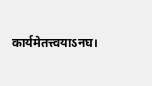कार्यमेतत्त्वयाऽनघ।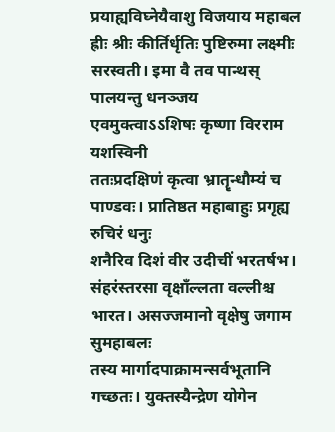प्रयाह्यविघ्नेयैवाशु विजयाय महाबल
ह्रीः श्रीः कीर्तिर्धृतिः पुष्टिरुमा लक्ष्मीः सरस्वती। इमा वै तव पान्थस् पालयन्तु धनञ्जय
एवमुक्त्वाऽऽशिषः कृष्णा विरराम यशस्विनी
ततःप्रदक्षिणं कृत्वा भ्रातॄन्धौम्यं च पाण्डवः। प्रातिष्ठत महाबाहुः प्रगृह्य रुचिरं धनुः
शनैरिव दिशं वीर उदीचीं भरतर्षभ। संहरंस्तरसा वृक्षाँल्लता वल्लीश्च भारत। असज्जमानो वृक्षेषु जगाम सुमहाबलः
तस्य मार्गादपाक्रामन्सर्वभूतानि गच्छतः। युक्तस्यैन्द्रेण योगेन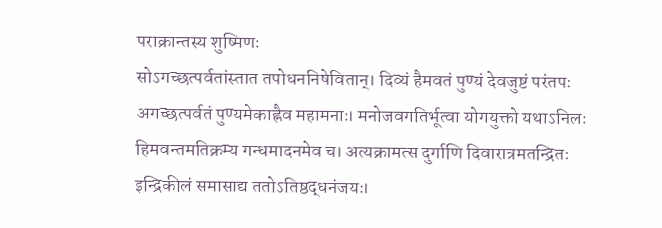पराक्रान्तस्य शुष्मिणः
सोऽगच्छत्पर्वतांस्तात तपोधननिषेवितान्। दिव्यं हैमवतं पुण्यं देवजुष्टं परंतपः
अगच्छत्पर्वतं पुण्यमेकाह्नैव महामनाः। मनोजवगतिर्भूत्वा योगयुक्तो यथाऽनिलः
हिमवन्तमतिक्रम्य गन्धमादनमेव च। अत्यक्रामत्स दुर्गाणि दिवारात्रमतन्द्रितः
इन्द्रिकीलं समासाद्य ततोऽतिष्ठद्धनंजयः।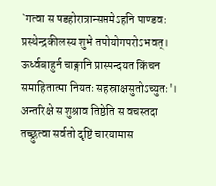`गत्वा स षडहोरात्रान्सप्तमेऽहनि पाण्डवः
प्रस्थेन्द्रकीलस्य शुभे तपोयोगपरोऽभवत्। ऊर्ध्वबाहुर्न चाङ्गानि प्रास्पन्दयत किंचन
समाहितात्मा नियतः सहस्राक्षसुतोऽच्युतः'। अन्तरिक्षे स शुश्राव तिष्ठेति स वचस्तदा
तच्छ्रुत्वा सर्वतो दृष्टिं चारयामास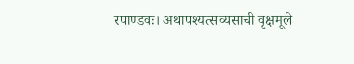रपाण्डवः। अथापश्यत्सव्यसाची वृक्षमूले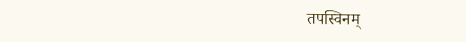तपस्विनम्